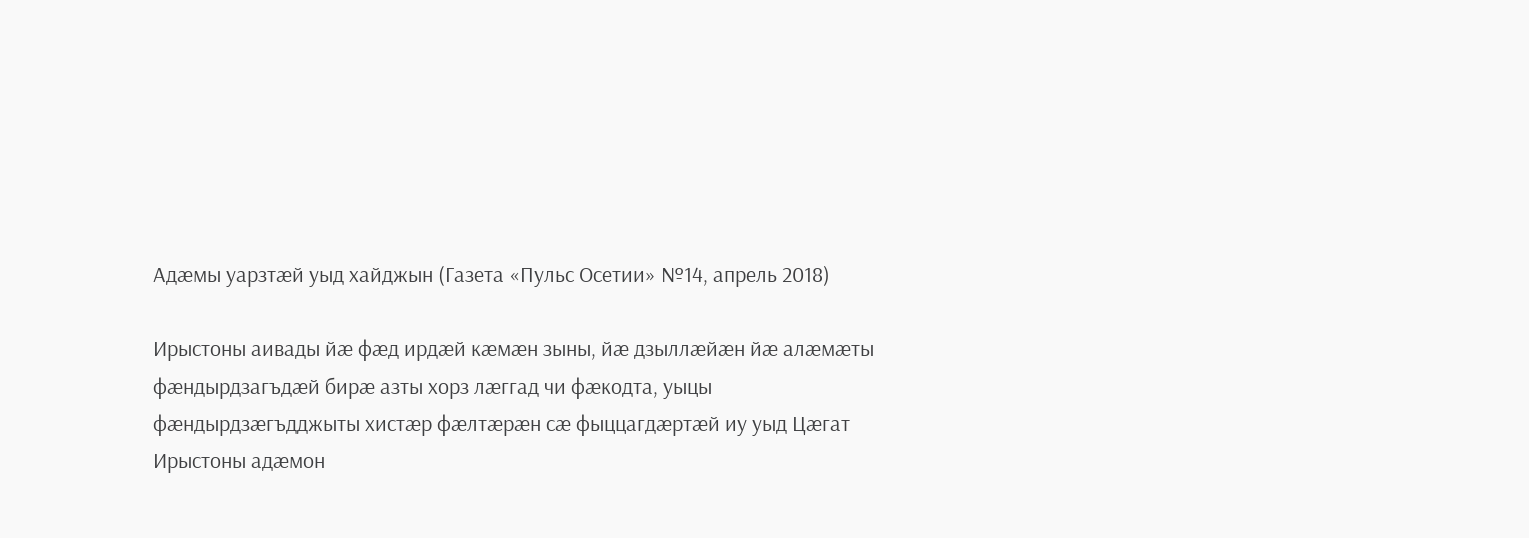Адæмы уарзтæй уыд хайджын (Газета «Пульс Осетии» №14, апрель 2018)

Ирыстоны аивады йæ фæд ирдæй кæмæн зыны, йæ дзыллæйæн йæ алæмæты фæндырдзагъдæй бирæ азты хорз лæггад чи фæкодта, уыцы фæндырдзæгъдджыты хистæр фæлтæрæн сæ фыццагдæртæй иу уыд Цæгат Ирыстоны адæмон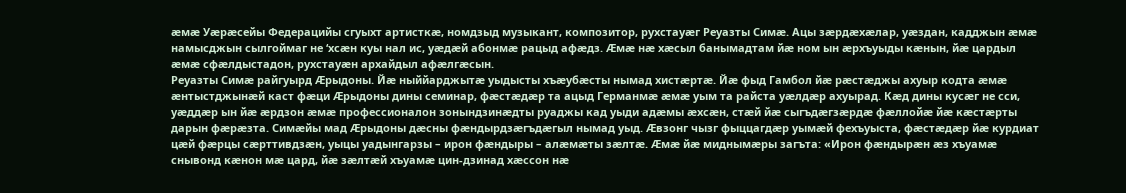æмæ Уæрæсейы Федерацийы сгуыхт артисткæ, номдзыд музыкант, композитор, рухстауæг Реуазты Симæ. Ацы зæрдæхæлар, уæздан, кадджын æмæ намысджын сылгоймаг не ‘хсæн куы нал ис, уæдæй абонмæ рацыд афæдз. Æмæ нæ хæсыл банымадтам йæ ном ын æрхъуыды кæнын, йæ цардыл æмæ сфæлдыстадон, рухстауæн архайдыл афæлгæсын.
Реуазты Симæ райгуырд Æрыдоны. Йæ ныййарджытæ уыдысты хъæубæсты нымад хистæртæ. Йæ фыд Гамбол йæ рæстæджы ахуыр кодта æмæ æнтыстджынæй каст фæци Æрыдоны дины семинар, фæстæдæр та ацыд Германмæ æмæ уым та райста уæлдæр ахуырад. Кæд дины кусæг не сси, уæддæр ын йæ æрдзон æмæ профессионалон зонындзинæдты руаджы кад уыди адæмы æхсæн, стæй йæ сыгъдæгзæрдæ фæллойæ йæ кæстæрты дарын фæрæзта. Симæйы мад Æрыдоны дæсны фæндырдзæгъдæгыл нымад уыд. Æвзонг чызг фыццагдæр уымæй фехъуыста, фæстæдæр йæ курдиат цæй фæрцы сæрттивдзæн, уыцы уадынгарзы – ирон фæндыры – алæмæты зæлтæ. Æмæ йæ миднымæры загъта: «Ирон фæндырæн æз хъуамæ снывонд кæнон мæ цард, йæ зæлтæй хъуамæ цин-дзинад хæссон нæ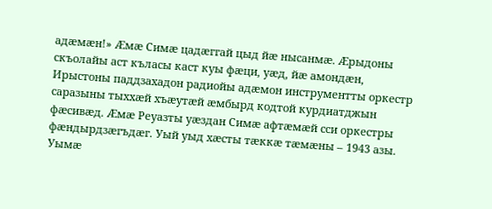адæмæн!» Æмæ Симæ цадæггай цыд йæ нысанмæ. Æрыдоны скъолайы аст къласы каст куы фæци, уæд, йæ амондæн, Ирыстоны паддзахадон радиойы адæмон инструментты оркестр саразыны тыххæй хъæутæй æмбырд кодтой курдиатджын фæсивæд. Æмæ Реуазты уæздан Симæ афтæмæй сси оркестры фæндырдзæгъдæг. Уый уыд хæсты тæккæ тæмæны – 1943 азы. Уымæ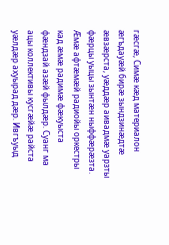гæсгæ, Симæ кæд материалон æгъдауæй бирæ зындзинæдтæ æвзæрста, уæддæр аивадмæ уарзты фæрцы уыцы зынтæн ныффæрæзта. Æмæ афтæмæй радиойы оркестры кад æмæ радимæ фæкуыста фæндзай азæй фылдæр. Суанг ма ацы коллективы кусгæйæ райста уæлдæр ахуырад дæр. Ивгъуыд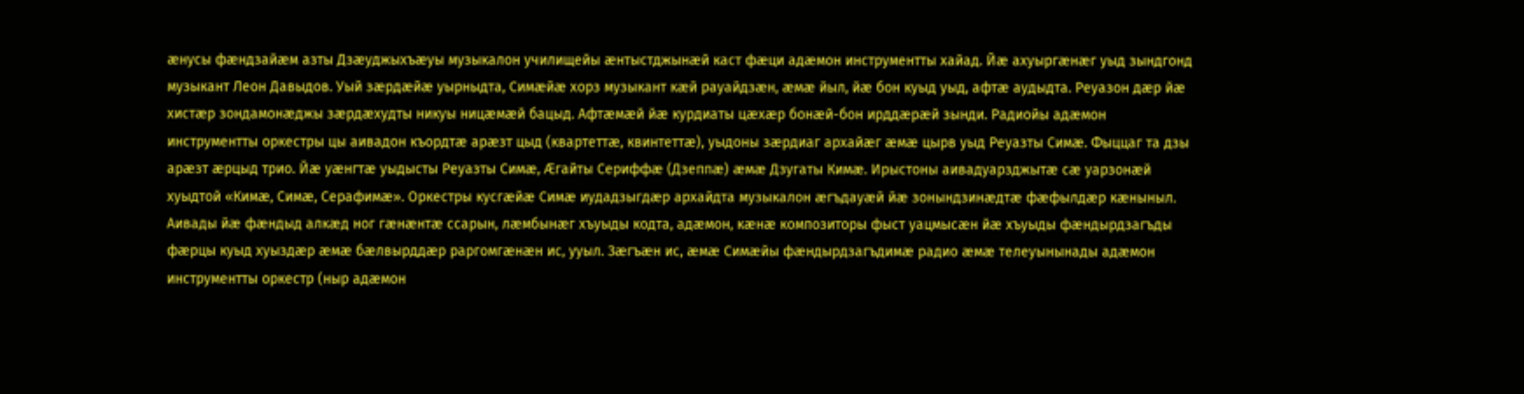æнусы фæндзайæм азты Дзæуджыхъæуы музыкалон училищейы æнтыстджынæй каст фæци адæмон инструментты хайад. Йæ ахуыргæнæг уыд зындгонд музыкант Леон Давыдов. Уый зæрдæйæ уырныдта, Симæйæ хорз музыкант кæй рауайдзæн, æмæ йыл, йæ бон куыд уыд, афтæ аудыдта. Реуазон дæр йæ хистæр зондамонæджы зæрдæхудты никуы ницæмæй бацыд. Афтæмæй йæ курдиаты цæхæр бонæй-бон ирддæрæй зынди. Радиойы адæмон инструментты оркестры цы аивадон къордтæ арæзт цыд (квартеттæ, квинтеттæ), уыдоны зæрдиаг архайæг æмæ цырв уыд Реуазты Симæ. Фыццаг та дзы арæзт æрцыд трио. Йæ уæнгтæ уыдысты Реуазты Симæ, Æгайты Сериффæ (Дзеппæ) æмæ Дзугаты Кимæ. Ирыстоны аивадуарзджытæ сæ уарзонæй хуыдтой «Кимæ, Симæ, Серафимæ». Оркестры кусгæйæ Симæ иудадзыгдæр архайдта музыкалон æгъдауæй йæ зонындзинæдтæ фæфылдæр кæныныл. Аивады йæ фæндыд алкæд ног гæнæнтæ ссарын, лæмбынæг хъуыды кодта, адæмон, кæнæ композиторы фыст уацмысæн йæ хъуыды фæндырдзагъды фæрцы куыд хуыздæр æмæ бæлвырддæр раргомгæнæн ис, ууыл. Зæгъæн ис, æмæ Симæйы фæндырдзагъдимæ радио æмæ телеуынынады адæмон инструментты оркестр (ныр адæмон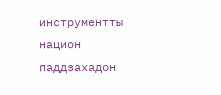инструментты национ паддзахадон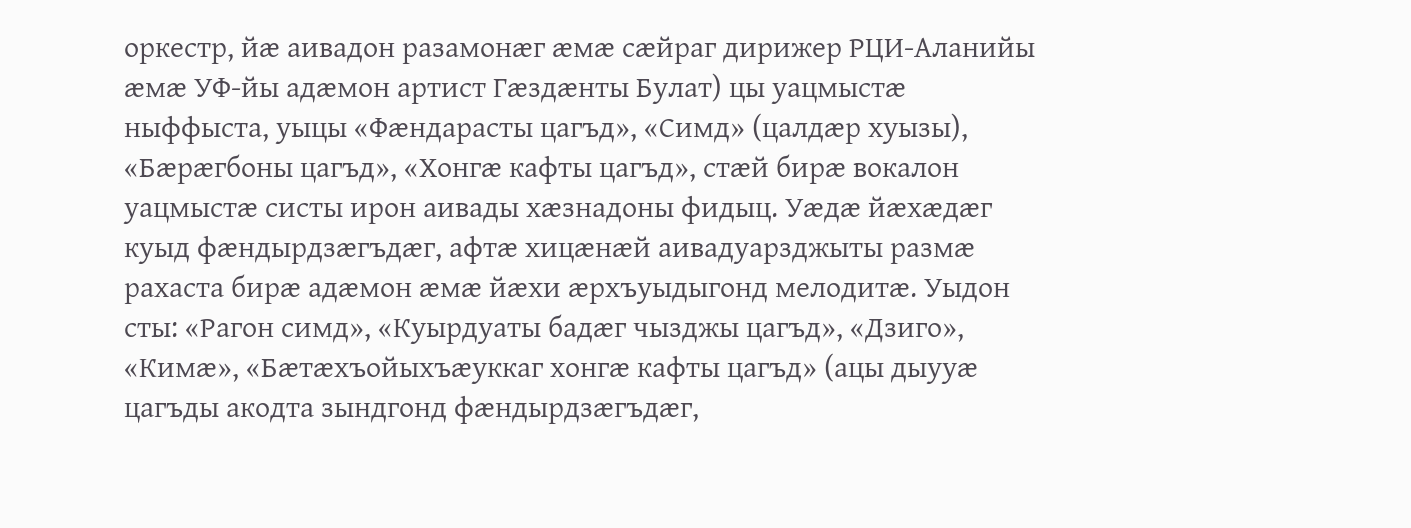оркестр, йæ аивадон разамонæг æмæ сæйраг дирижер РЦИ-Аланийы æмæ УФ-йы адæмон артист Гæздæнты Булат) цы уацмыстæ ныффыста, уыцы «Фæндарасты цагъд», «Симд» (цалдæр хуызы), «Бæрæгбоны цагъд», «Хонгæ кафты цагъд», стæй бирæ вокалон уацмыстæ систы ирон аивады хæзнадоны фидыц. Уæдæ йæхæдæг куыд фæндырдзæгъдæг, афтæ хицæнæй аивадуарзджыты размæ рахаста бирæ адæмон æмæ йæхи æрхъуыдыгонд мелодитæ. Уыдон сты: «Рагон симд», «Куырдуаты бадæг чызджы цагъд», «Дзиго», «Кимæ», «Бæтæхъойыхъæуккаг хонгæ кафты цагъд» (ацы дыууæ цагъды акодта зындгонд фæндырдзæгъдæг,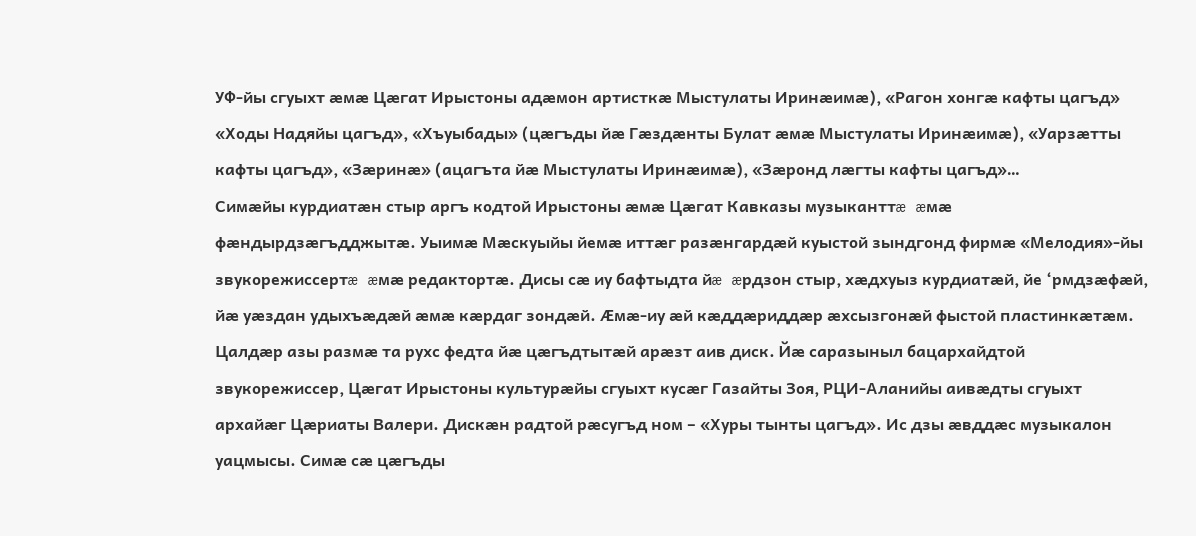УФ-йы сгуыхт æмæ Цæгат Ирыстоны адæмон артисткæ Мыстулаты Иринæимæ), «Рагон хонгæ кафты цагъд» «Ходы Надяйы цагъд», «Хъуыбады» (цæгъды йæ Гæздæнты Булат æмæ Мыстулаты Иринæимæ), «Уарзæтты кафты цагъд», «Зæринæ» (ацагъта йæ Мыстулаты Иринæимæ), «Зæронд лæгты кафты цагъд»…
Симæйы курдиатæн стыр аргъ кодтой Ирыстоны æмæ Цæгат Кавказы музыканттæ æмæ фæндырдзæгъдджытæ. Уыимæ Мæскуыйы йемæ иттæг разæнгардæй куыстой зындгонд фирмæ «Мелодия»-йы звукорежиссертæ æмæ редактортæ. Дисы сæ иу бафтыдта йæ æрдзон стыр, хæдхуыз курдиатæй, йе ‘рмдзæфæй, йæ уæздан удыхъæдæй æмæ кæрдаг зондæй. Æмæ-иу æй кæддæриддæр æхсызгонæй фыстой пластинкæтæм. Цалдæр азы размæ та рухс федта йæ цæгъдтытæй арæзт аив диск. Йæ саразыныл бацархайдтой звукорежиссер, Цæгат Ирыстоны культурæйы сгуыхт кусæг Газайты Зоя, РЦИ-Аланийы аивæдты сгуыхт архайæг Цæриаты Валери. Дискæн радтой рæсугъд ном – «Хуры тынты цагъд». Ис дзы æвддæс музыкалон уацмысы. Симæ сæ цæгъды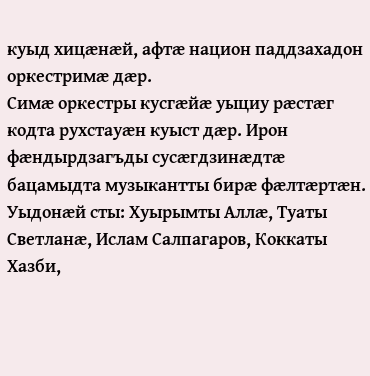куыд хицæнæй, афтæ национ паддзахадон оркестримæ дæр.
Симæ оркестры кусгæйæ уыциу рæстæг кодта рухстауæн куыст дæр. Ирон фæндырдзагъды сусæгдзинæдтæ бацамыдта музыкантты бирæ фæлтæртæн. Уыдонæй сты: Хуырымты Аллæ, Туаты Светланæ, Ислам Салпагаров, Коккаты Хазби,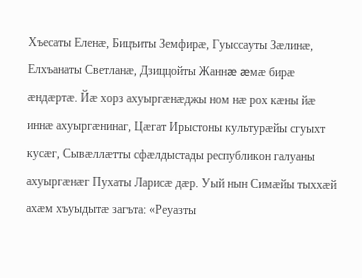Хъесаты Еленæ, Бицъиты Земфирæ, Гуыссауты Зæлинæ, Елхъанаты Светланæ, Дзиццойты Жаннæ æмæ бирæ æндæртæ. Йæ хорз ахуыргæнæджы ном нæ рох кæны йæ иннæ ахуыргæнинаг, Цæгат Ирыстоны культурæйы сгуыхт кусæг, Сывæллæтты сфæлдыстады республикон галуаны ахуыргæнæг Пухаты Ларисæ дæр. Уый нын Симæйы тыххæй ахæм хъуыдытæ загъта: «Реуазты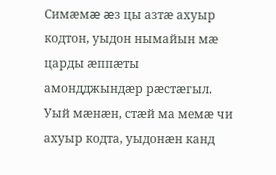Симæмæ æз цы азтæ ахуыр кодтон, уыдон нымайын мæ царды æппæты амондджындæр рæстæгыл. Уый мæнæн, стæй ма мемæ чи ахуыр кодта, уыдонæн канд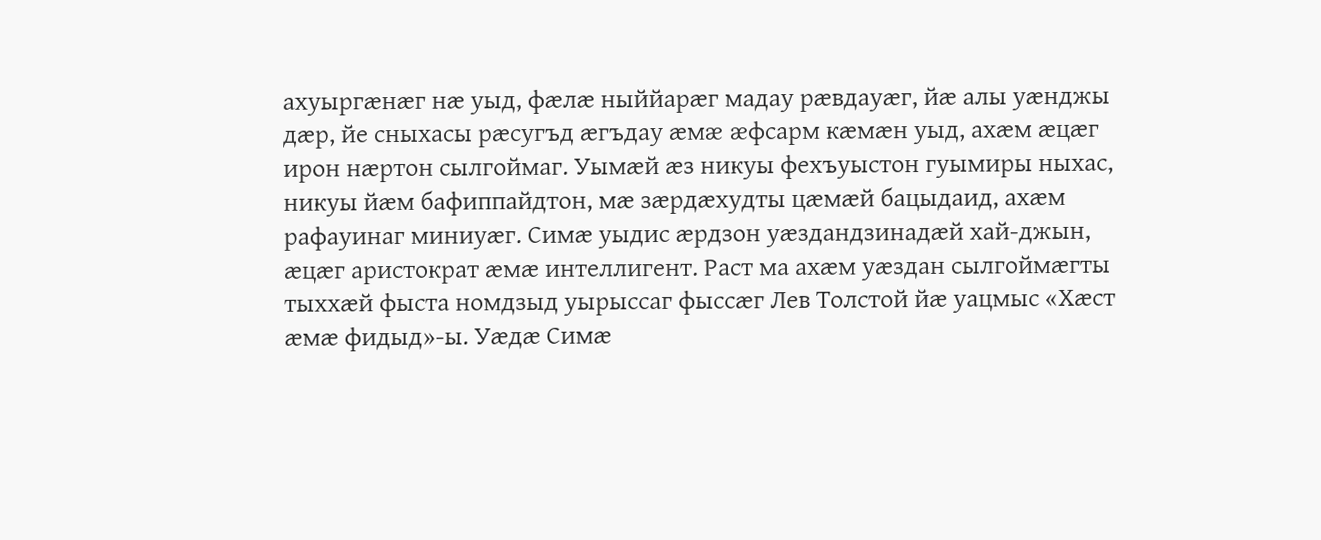ахуыргæнæг нæ уыд, фæлæ ныййарæг мадау рæвдауæг, йæ алы уæнджы дæр, йе сныхасы рæсугъд æгъдау æмæ æфсарм кæмæн уыд, ахæм æцæг ирон нæртон сылгоймаг. Уымæй æз никуы фехъуыстон гуымиры ныхас, никуы йæм бафиппайдтон, мæ зæрдæхудты цæмæй бацыдаид, ахæм рафауинаг миниуæг. Симæ уыдис æрдзон уæздандзинадæй хай-джын, æцæг аристократ æмæ интеллигент. Раст ма ахæм уæздан сылгоймæгты тыххæй фыста номдзыд уырыссаг фыссæг Лев Толстой йæ уацмыс «Хæст æмæ фидыд»-ы. Уæдæ Симæ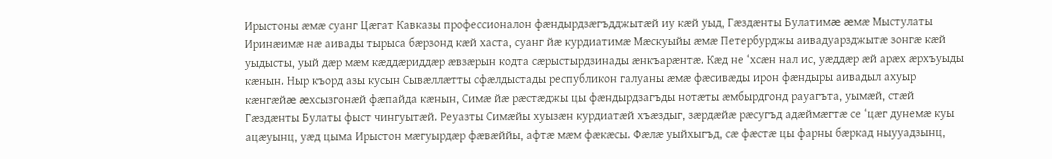Ирыстоны æмæ суанг Цæгат Кавказы профессионалон фæндырдзæгъдджытæй иу кæй уыд, Гæздæнты Булатимæ æмæ Мыстулаты Иринæимæ нæ аивады тырыса бæрзонд кæй хаста, суанг йæ курдиатимæ Мæскуыйы æмæ Петербурджы аивадуарзджытæ зонгæ кæй уыдысты, уый дæр мæм кæддæриддæр æвзæрын кодта сæрыстырдзинады æнкъарæнтæ. Кæд не ‘хсæн нал ис, уæддæр æй арæх æрхъуыды кæнын. Ныр къорд азы кусын Сывæллæтты сфæлдыстады республикон галуаны æмæ фæсивæды ирон фæндыры аивадыл ахуыр кæнгæйæ æхсызгонæй фæпайда кæнын, Симæ йæ рæстæджы цы фæндырдзагъды нотæты æмбырдгонд рауагъта, уымæй, стæй Гæздæнты Булаты фыст чингуытæй. Реуазты Симæйы хуызæн курдиатæй хъæздыг, зæрдæйæ рæсугъд адæймæгтæ се ‘цæг дунемæ куы ацæуынц, уæд цыма Ирыстон мæгуырдæр фæвæййы, афтæ мæм фæкæсы. Фæлæ уыйхыгъд, сæ фæстæ цы фарны бæркад ныууадзынц,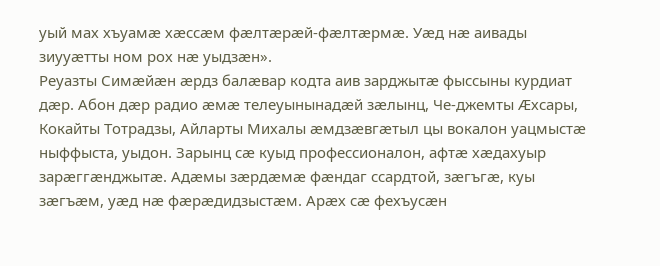уый мах хъуамæ хæссæм фæлтæрæй-фæлтæрмæ. Уæд нæ аивады зиууæтты ном рох нæ уыдзæн».
Реуазты Симæйæн æрдз балæвар кодта аив зарджытæ фыссыны курдиат дæр. Абон дæр радио æмæ телеуынынадæй зæлынц, Че-джемты Æхсары, Кокайты Тотрадзы, Айларты Михалы æмдзæвгæтыл цы вокалон уацмыстæ ныффыста, уыдон. Зарынц сæ куыд профессионалон, афтæ хæдахуыр зарæггæнджытæ. Адæмы зæрдæмæ фæндаг ссардтой, зæгъгæ, куы зæгъæм, уæд нæ фæрæдидзыстæм. Арæх сæ фехъусæн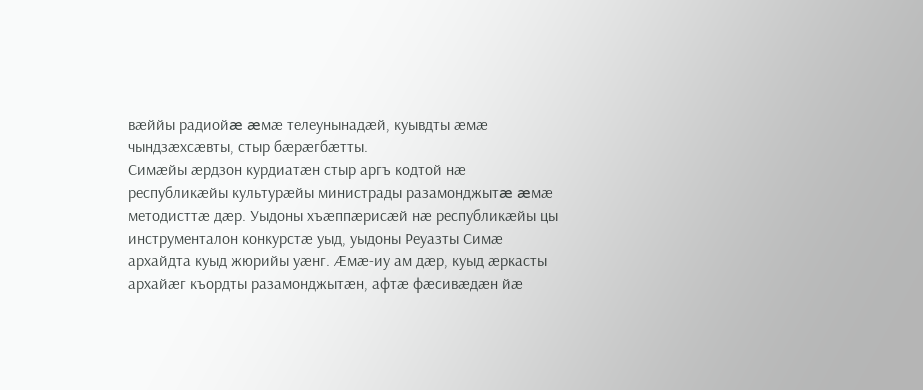вæййы радиойæ æмæ телеунынадæй, куывдты æмæ чындзæхсæвты, стыр бæрæгбæтты.
Симæйы æрдзон курдиатæн стыр аргъ кодтой нæ республикæйы культурæйы министрады разамонджытæ æмæ методисттæ дæр. Уыдоны хъæппæрисæй нæ республикæйы цы инструменталон конкурстæ уыд, уыдоны Реуазты Симæ архайдта куыд жюрийы уæнг. Æмæ-иу ам дæр, куыд æркасты архайæг къордты разамонджытæн, афтæ фæсивæдæн йæ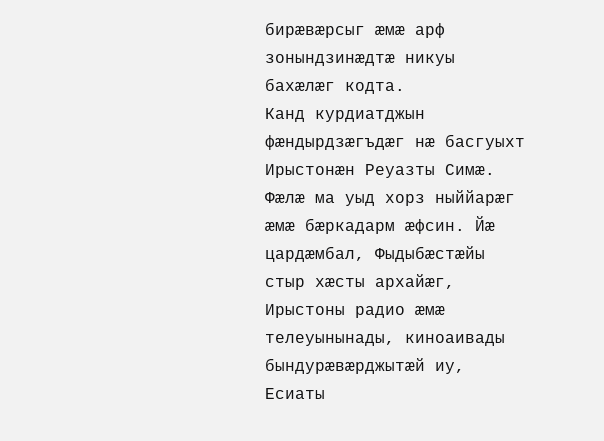бирæвæрсыг æмæ арф зонындзинæдтæ никуы бахæлæг кодта.
Канд курдиатджын фæндырдзæгъдæг нæ басгуыхт Ирыстонæн Реуазты Симæ. Фæлæ ма уыд хорз ныййарæг æмæ бæркадарм æфсин. Йæ цардæмбал, Фыдыбæстæйы стыр хæсты архайæг, Ирыстоны радио æмæ телеуынынады, киноаивады бындурæвæрджытæй иу, Есиаты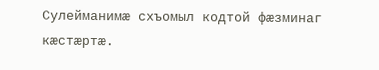Сулейманимæ схъомыл кодтой фæзминаг кæстæртæ.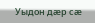Уыдон дæр сæ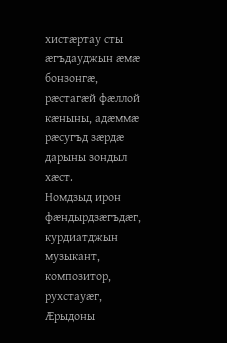хистæртау сты æгъдауджын æмæ бонзонгæ, рæстагæй фæллой кæныны, адæммæ рæсугъд зæрдæ дарыны зондыл хæст.
Номдзыд ирон фæндырдзæгъдæг, курдиатджын музыкант, композитор, рухстауæг, Æрыдоны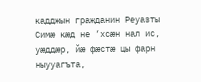кадджын гражданин Реуазты Симæ кæд не ‘хсæн нал ис, уæддæр, йæ фæстæ цы фарн ныууагъта,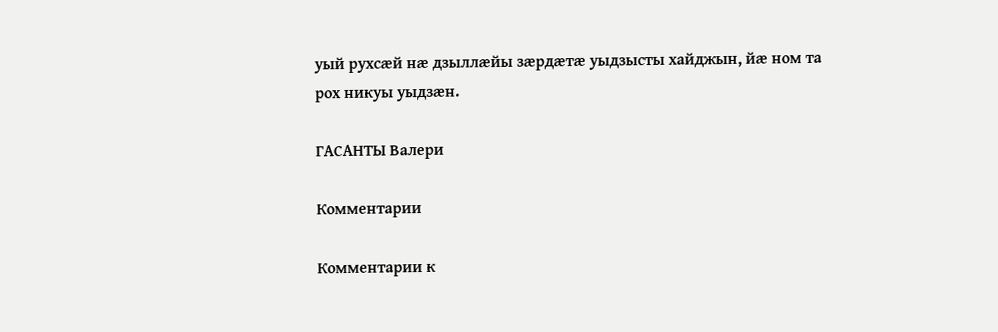уый рухсæй нæ дзыллæйы зæрдæтæ уыдзысты хайджын, йæ ном та рох никуы уыдзæн.

ГАСАНТЫ Валери

Комментарии

Комментарии к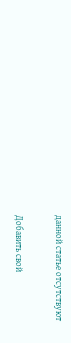данной статье отсутствуют

Добавить свой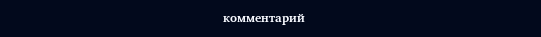комментарий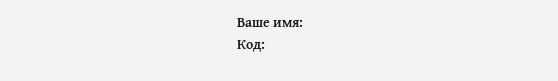Ваше имя:
Код: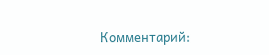Комментарий: